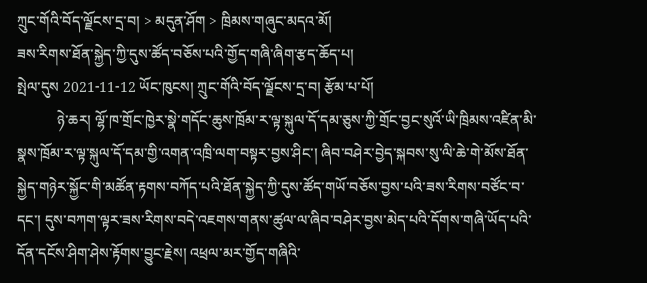ཀྲུང་གོའི་བོད་ལྗོངས་དྲ་བ། > མདུན་ཤོག > ཁྲིམས་གཞུང་མདའ་མོ།
ཟས་རིགས་ཐོན་སྐྱེད་ཀྱི་དུས་ཚོད་བཅོས་པའི་གྱོད་གཞི་ཞིག་རྩད་ཆོད་པ།
སྤེལ་དུས 2021-11-12 ཡོང་ཁུངས། ཀྲུང་གོའི་བོད་ལྗོངས་དྲ་བ། རྩོམ་པ་པོ།
           ཉེ་ཆར། ལྷོ་ཁ་གྲོང་ཁྱེར་སྣེ་གདོང་ཆུས་ཁྲོམ་ར་ལྟ་སྐུལ་དོ་དམ་ཅུས་ཀྱི་གྲོང་བྱང་སུའོ་ཡི་ཁྲིམས་འཛིན་མི་སྣས་ཁྲོམ་ར་ལྟ་སྐུལ་དོ་དམ་གྱི་འགན་འཁྲི་ལག་བསྟར་བྱས་ཤིང་། ཞིབ་བཤེར་བྱེད་སྐབས་སུ་ལི་ཆེ་གེ་མོས་ཐོན་སྐྱེད་གཉེར་སྐྱོང་གི་མཚོན་རྟགས་བཀོད་པའི་ཐོན་སྐྱེད་ཀྱི་དུས་ཚོད་གཡོ་བཅོས་བྱས་པའི་ཟས་རིགས་བཙོང་བ་དང་། དུས་བཀག་ལྟར་ཟས་རིགས་བདེ་འཇགས་གནས་ཚུལ་ལ་ཞིབ་བཤེར་བྱས་མེད་པའི་དོགས་གཞི་ཡོད་པའི་དོན་དངོས་ཤིག་ཤེས་རྟོགས་བྱུང་རྗེས། འཕྲལ་མར་གྱོད་གཞིའི་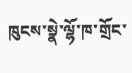ཁུངས་སྣེ་ལྷོ་ཁ་གྲོང་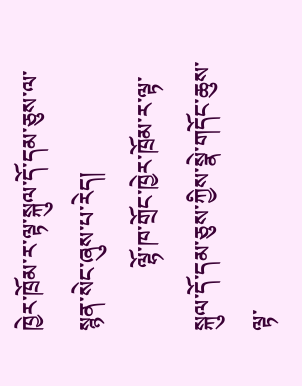ཁྱེར་ཁྲོམ་ར་ལྟ་སྐུལ་དོ་དམ་ཅུས་ལ་སྙན་སེང་ཞུས་པ་རེད།
           ལྷོ་ཁ་གྲོང་ཁྱེར་ཁྲོམ་ར་ལྟ་སྐུལ་དོ་དམ་ཅུས་ཀྱིས་སྣེ་གདོང་ཆུས་ལྟ་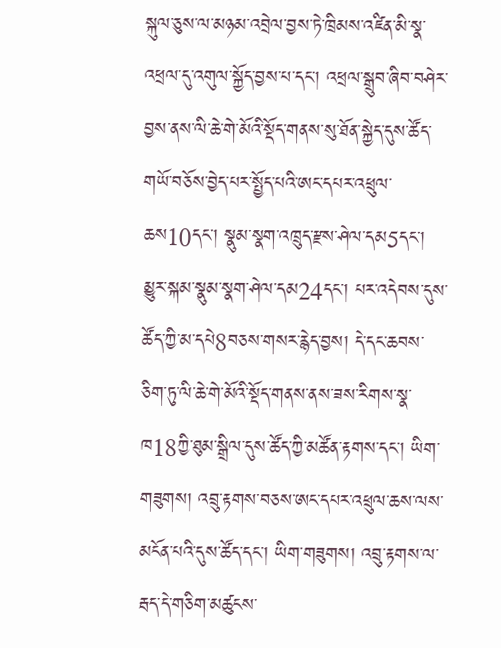སྐུལ་ཅུས་ལ་མཉམ་འབྲེལ་བྱས་ཏེ་ཁྲིམས་འཛིན་མི་སྣ་འཕྲལ་དུ་འགུལ་སྐྱོད་བྱས་པ་དང་། འཕྲལ་སྒྲུབ་ཞིབ་བཤེར་བྱས་ནས་ལི་ཆེ་གེ་མོའི་སྡོད་གནས་སུ་ཐོན་སྐྱེད་དུས་ཚོད་གཡོ་བཅོས་བྱེད་པར་སྤྱོད་པའི་ཨང་དཔར་འཕྲུལ་ཆས10དང་། སྣུམ་སྣག་འཁྲུད་རྫས་ཤེལ་དམ5དང་། མྱུར་སྐམ་སྣུམ་སྣག་ཤེལ་དམ24དང་། པར་འདེབས་དུས་ཚོད་ཀྱི་མ་དཔེ8བཅས་གསར་རྙེད་བྱས། དེ་དང་ཆབས་ཅིག་ཏུ་ལི་ཆེ་གེ་མོའི་སྡོད་གནས་ནས་ཟས་རིགས་སྣ་ཁ18ཀྱི་ཐུམ་སྒྲིལ་དུས་ཚོད་ཀྱི་མཚོན་རྟགས་དང་། ཡིག་གཟུགས། འབྲུ་རྟགས་བཅས་ཨང་དཔར་འཕྲུལ་ཆས་ལས་མངོན་པའི་དུས་ཚོད་དང་། ཡིག་གཟུགས། འབྲུ་རྟགས་ལ་རྦད་དེ་གཅིག་མཚུངས་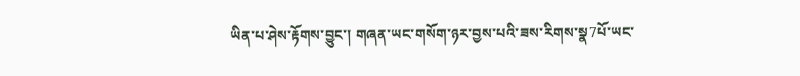ཡིན་པ་ཤེས་རྟོགས་བྱུང་། གཞན་ཡང་གསོག་ཉར་བྱས་པའི་ཟས་རིགས་སྣ7པོ་ཡང་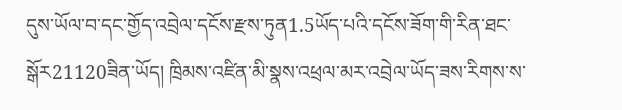དུས་ཡོལ་བ་དང་གྱོད་འབྲེལ་དངོས་རྫས་ཏུན1.5ཡོད་པའི་དངོས་ཟོག་གི་རིན་ཐང་སྒོར21120ཟིན་ཡོད། ཁྲིམས་འཛིན་མི་སྣས་འཕྲལ་མར་འབྲེལ་ཡོད་ཟས་རིགས་ས་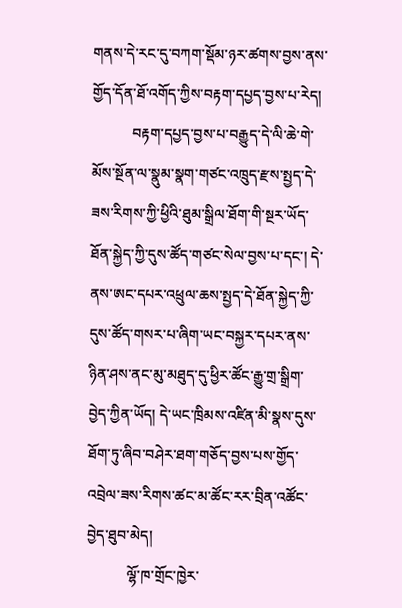གནས་དེ་རང་དུ་བཀག་སྡོམ་ཉར་ཚགས་བྱས་ནས་གྱོད་དོན་ཐོ་འགོད་ཀྱིས་བརྟག་དཔྱད་བྱས་པ་རེད།
           བརྟག་དཔྱད་བྱས་པ་བརྒྱུད་དེ་ལི་ཆེ་གེ་མོས་སྔོན་ལ་སྣུམ་སྣག་གཙང་འཁྲུད་རྫས་སྤྱད་དེ་ཟས་རིགས་ཀྱི་ཕྱིའི་ཐུམ་སྒྲིལ་ཐོག་གི་སྔར་ཡོད་ཐོན་སྐྱེད་ཀྱི་དུས་ཚོད་གཙང་སེལ་བྱས་པ་དང་། དེ་ནས་ཨང་དཔར་འཕྲུལ་ཆས་སྤྱད་དེ་ཐོན་སྐྱེད་ཀྱི་དུས་ཚོད་གསར་པ་ཞིག་ཡང་བསྐྱར་དཔར་ནས་ཉིན་ཤས་ནང་མུ་མཐུད་དུ་ཕྱིར་ཚོང་རྒྱུ་གྲ་སྒྲིག་བྱེད་ཀྱིན་ཡོད། དེ་ཡང་ཁྲིམས་འཛིན་མི་སྣས་དུས་ཐོག་ཏུ་ཞིབ་བཤེར་ཐག་གཅོད་བྱས་པས་གྱོད་འབྲེལ་ཟས་རིགས་ཚང་མ་ཚོང་རར་བྲིན་འཚོང་བྱེད་ཐུབ་མེད།
           ལྷོ་ཁ་གྲོང་ཁྱེར་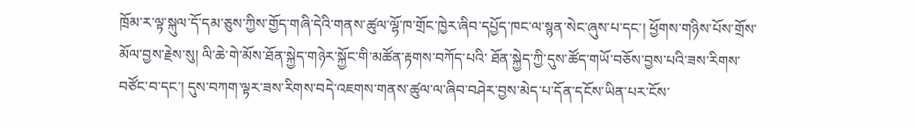ཁྲོམ་ར་ལྟ་སྐུལ་དོ་དམ་ཅུས་ཀྱིས་གྱོད་གཞི་དེའི་གནས་ཚུལ་ལྷོ་ཁ་གྲོང་ཁྱེར་ཞིབ་དཔྱོད་ཁང་ལ་སྙན་སེང་ཞུས་པ་དང་། ཕྱོགས་གཉིས་པོས་གྲོས་མོལ་བྱས་རྗེས་སུ། ལི་ཆེ་གེ་མོས་ཐོན་སྐྱེད་གཉེར་སྐྱོང་གི་མཚོན་རྟགས་བཀོད་པའི་ ཐོན་སྐྱེད་ཀྱི་དུས་ཚོད་གཡོ་བཅོས་བྱས་པའི་ཟས་རིགས་བཙོང་བ་དང་། དུས་བཀག་ལྟར་ཟས་རིགས་བདེ་འཇགས་གནས་ཚུལ་ལ་ཞིབ་བཤེར་བྱས་མེད་པ་དོན་དངོས་ཡིན་པར་ངོས་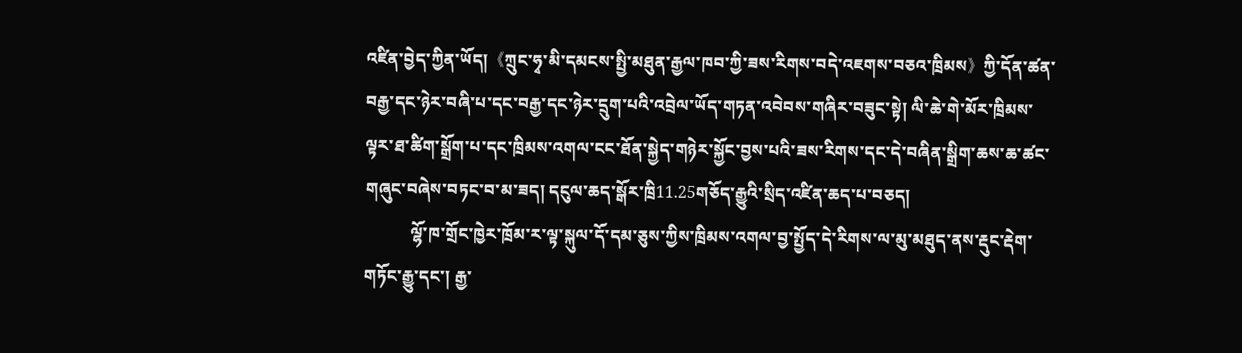འཛིན་བྱེད་ཀྱིན་ཡོད།《ཀྲུང་ཧྭ་མི་དམངས་སྤྱི་མཐུན་རྒྱལ་ཁབ་ཀྱི་ཟས་རིགས་བདེ་འཇགས་བཅའ་ཁྲིམས》ཀྱི་དོན་ཚན་བརྒྱ་དང་ཉེར་བཞི་པ་དང་བརྒྱ་དང་ཉེར་དྲུག་པའི་འབྲེལ་ཡོད་གཏན་འབེབས་གཞིར་བཟུང་སྟེ། ལི་ཆེ་གེ་མོར་ཁྲིམས་ལྟར་ཐ་ཚིག་སྒྲོག་པ་དང་ཁྲིམས་འགལ་ངང་ཐོན་སྐྱེད་གཉེར་སྐྱོང་བྱས་པའི་ཟས་རིགས་དང་དེ་བཞིན་སྒྲིག་ཆས་ཆ་ཚང་གཞུང་བཞེས་བཏང་བ་མ་ཟད། དངུལ་ཆད་སྒོར་ཁྲི11.25གཅོད་རྒྱུའི་སྲིད་འཛིན་ཆད་པ་བཅད།
           ལྷོ་ཁ་གྲོང་ཁྱེར་ཁྲོམ་ར་ལྟ་སྐུལ་དོ་དམ་ཅུས་ཀྱིས་ཁྲིམས་འགལ་བྱ་སྤྱོད་དེ་རིགས་ལ་མུ་མཐུད་ནས་རྡུང་རྡེག་གཏོང་རྒྱུ་དང་། རྒྱ་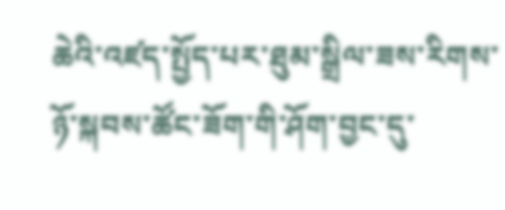ཆེའི་འཛད་སྤྱོད་པར་ཐུམ་སྒྲིལ་ཟས་རིགས་ཉོ་སྐབས་ཚོང་ཟོག་གི་ཤོག་བྱང་དུ་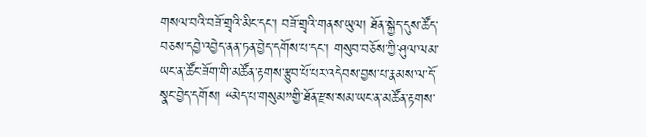གསལ་བའི་བཟོ་གྲྭའི་མིང་དང་། བཟོ་གྲྭའི་གནས་ཡུལ། ཐོན་སྐྱེད་དུས་ཚོད་བཅས་དབྱེ་འབྱེད་ནན་ཏན་བྱེད་དགོས་པ་དང་། གསུབ་བཅོས་ཀྱི་ཤུལ་ལམ་ཡང་ན་ཚོང་ཟོག་གི་མཚོན་རྟགས་རྩུབ་པོ་པར་འདེབས་བྱས་པ་རྣམས་ལ་དོ་སྣང་བྱེད་དགོས། “མེད་པ་གསུམ”གྱི་ཐོན་རྫས་སམ་ཡང་ན་མཚོན་རྟགས་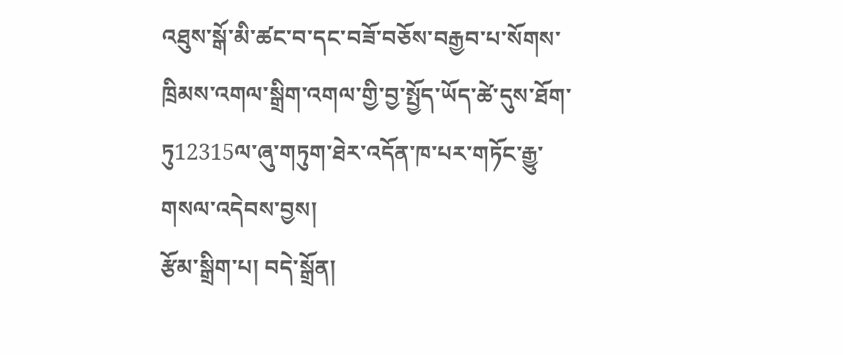འཐུས་སྒོ་མི་ཚང་བ་དང་བཟོ་བཅོས་བརྒྱབ་པ་སོགས་ཁྲིམས་འགལ་སྒྲིག་འགལ་གྱི་བྱ་སྤྱོད་ཡོད་ཚེ་དུས་ཐོག་ཏུ12315ལ་ཞུ་གཏུག་ཐེར་འདོན་ཁ་པར་གཏོང་རྒྱུ་གསལ་འདེབས་བྱས།
རྩོམ་སྒྲིག་པ། བདེ་སྒྲོན།